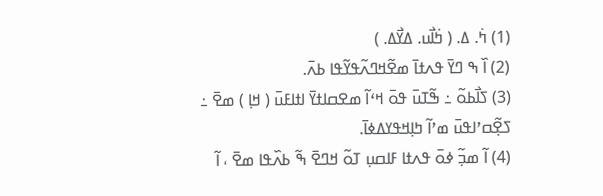(1) ߤ߭. ߡ. ( ߤ߭ߊ߯ߎ. ߡߌ߯ߡ. )
(2) ߊ߰ ߒ ߣߌ߫ ߟߍߙߊ߫ ߘߐ߬ߞߣߍ߬ߟߌ߬ߟߊ ߕߍ߫.
(3) ߖߊ߯ߕߋ߬ ߸ ߒ߬ߠߎ߫ ߟߋ߫ ߞߵߊ߬ ߘߐߛߊߙߌ߫ ߊߙߊߓߎ߫ ( ߞߊ߲ ) ߘߐ߫ ߸ ߖߐ߲߬ߛߴߊߟߎ߫ ߘߴߊ߬ ߤߊ߲ߞߟߌߡߦߊ߫.
(4) ߊ߬ ߘߏ߲߬ ߦߋ߫ ߟߍߙߊ ߓߊߛߎ߲ ߠߋ߬ ߞߣߐ߫ ߒ߬ ߕߍ߰ߟߊ ߘߐ߫ ، ߊ߬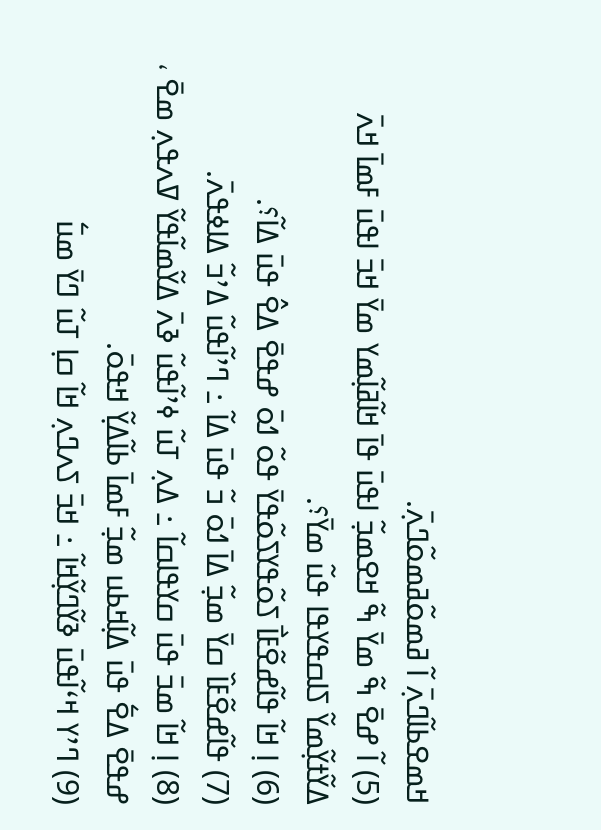ߞߘߐߕߊ߬ߣߍ߲߫ ߊ߬ ߥߘߋ߬ߥߘߋ߬ߣߍ߲߫.
(5) ߊ߬ ߝߐ߫ ߒ߬ ߘߌ߫ ߒ߬ ߞߐߘߏ߲߬ ߊߟߎ߫ ߟߊ߫ ߞߊ߬ߥߊ߲߬ߘߌ ߘߌ߫ ߞߏ߫ ߊߟߎ߫ ߓߘߊ߫ ߞߍ߫ ߡߌ߬ߙߌ߲߬ߘߌ߬ ߖߊߛߟߌߟߊ ߟߎ߬ ߘߌ߫؟.
(6) ߊ߲ ߞߊ߬ ߟߊ߬ߝߐ߬ߓߊ߯ ߖߋ߬ߟߌߖߋ߬ߟߌ߫ ߟߋ߬ ߗߋ߫ ߝߟߐ߫ ߡߐ߮ ߟߎ߫ ߡߊ߬؟.
(7) ߟߊ߬ߝߐ߬ߓߊ߰ ߛߌ߫ ߘߏ߲߬ ߡߊ߫ ߗߋ߫ ߏ߬ ߟߎ߫ ߡߊ߬ ߸ ߣߴߊ߬ߟߎ߬ ߡߴߏ߬ ߡߊߦߟߍ߫.
(8) ߊ߲ ߞߊ߬ ߘߏ߫ ߟߎ߫ ߛߌߟߊߛߊ߬ ߸ ߡߍ߲ ߠߎ߬ ߦߴߊ߬ߟߎ߬ ߢߍ߫ ߡߌ߬ߘߊ߬ߟߌ߬ ߜߍߟߍ߲ ߘߐ߫ ، ߝߟߐ߫ ߡߐ߱ ߟߎ߫ ߡߊ߲߬ߞߕߎ ߘߏ߲߬ ߓߘߊ߫ ߕߊ߬ߡߌ߲߬ ߞߟߋ߫.
(9) ߣߴߌ ߞߵߊ߬ߟߎ߫ ߢߌ߬ߣߌ߲߬ߞߊ߬ ߸ ߞߏ߫ ߖߍߣߍ߲ ߞߊ߬ ߛߊ߲ ߠߎ߬ ߣߌ߫ ߘߎ߱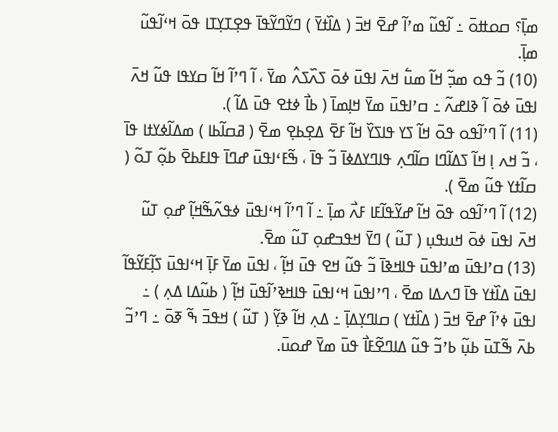ߘߊ߲߫؟ ߛߋߚߋ߫ ߸ ߊ߬ߟߎ߬ ߘߴߊ߬ ߝߐ߫ ߞߏ߫ ( ߡߊ߰ߙߌ߫ ) ߣߌ߬ߣߌ߬ߟߊ߫ ߟߐ߲ߠߌ߲ߠߊ ߟߋ߫ ߞߵߊ߬ߟߎ߬ ߘߊ߲߫.
(10) ߏ߬ ߟߋ ߘߏ߲߬ ߞߊ߬ ߘߎ߱ ߞߍ߫ ߊߟߎ߫ ߦߋ߫ ߖߍ߰ߖߍ߮ ߘߌ߫ ، ߊ߬ ߣߴߊ߬ ߞߊ߬ ߛߌߟߊ ߟߎ߬ ߞߍ߫ ߊߟߎ߫ ߦߋ߫ ߊ߬ ߢߊߝߍ߬ ߸ ߛߴߊߟߎ߫ ߘߌ߫ ߞߊ߲ߘߊ߫ ( ߕߊ߯ ߦߙߐ ߟߎ߫ ߡߊ߬ ).
(11) ߊ߬ ߣߴߊ߬ߟߋ ߟߋ߫ ߞߊ߬ ߖߌ ߟߊߖߌ߰ ߞߊ߬ ߓߐ߫ ߡߐ߲ߕߐ߲ ߘߐ߫ ( ߥߛߊ߬ߕߊ ) ߘߡߊ߬ߦߌߙߊ ߟߊ߫ ، ߏ߬ ߞߍ ߊ߲ ߞߊ߬ ߖߡߊ߬ߣߊ ߛߊ߬ߣߍ߲ ߟߊߣߌߡߦߊ߫ ߏ߬ ߟߊ߫ ، ߒ߬ߓߵߊߟߎ߫ ߝߣߊ߫ ߟߊߓߕߐ߫ ߕߋ߲߬ ߠߋ߬ ( ߛߊ߬ߙߌ ߟߎ߬ ߘߐ߫ ).
(12) ߊ߬ ߣߴߊ߬ߟߋ ߟߋ߫ ߞߊ߬ ߝߌ߬ߟߊ߬ߓߊ ߓߍ߯ ߘߊ߲߫ ߸ ߊ߬ ߣߴߊ߬ ߞߵߊߟߎ߫ ߦߟߍ߬ߒ߬ߞߊ߲߬ ߝߋ߲ ߠߎ߬ ߞߍ߫ ߊߟߎ߫ ߦߋ߫ ߞߎߟߎ߲ ( ߠߎ߬ ) ߣߌ߫ ߞߟߏߝߋ߲ ߠߎ߬ ߘߐ߫.
(13) ߛߴߊߟߎ߫ ߘߴߊߟߎ߫ ߟߊߞߢߊ߫ ߏ߬ ߟߎ߬ ߞߐ ߟߎ߫ ߞߊ߲߬ ، ߊߟߎ߫ ߘߌ߫ ߓߊ߲߫ ߞߵߊߟߎ߫ ߖߊ߲߬ߓߌ߬ߟߊ߬ ߊߟߎ߫ ߡߊ߰ߙߌ ߟߊ߫ ߣߍߡߊ ߘߐ߫ ، ߣߴߊߟߎ߫ ߞߵߊߟߎ߫ ߟߊߞߢߴߊ߬ߟߎ߫ ߞߊ߲߬ ( ߕߎ߬ߡߊ ߡߍ߲ ) ߸ ߊߟߎ߫ ߦߴߊ߬ ߝߐ߫ ߞߏ߫ ( ߡߊ߰ߙߌ ) ߛߊߣߌ߲ߡߊ߲߫ ߸ ߡߍ߲ ߞߊ߬ ߢߌ߲߬ ( ߠߎ߬ ) ߞߟߏ߫ ߒ߬ ߧߋ߫ ߸ ߣߴߏ߬ ߕߍ߫ ߒ߬ߠߎ߫ ߕߎ߲߬ ߕߴߏ߬ ߟߎ߬ ߡߊߣߐ߬ߓߊ߯ ߟߎ߫ ߘߌ߫ ߝߋߎ߫.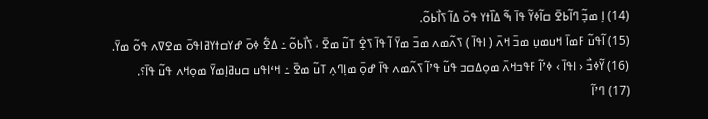(14) ߊ߲ ߘߏ߲߬ ߣߊ߬ߕߐ߫ ߛߊ߬ߦߌ߬ ߟߊ߫ ߒ߬ ߡߊ߰ߙߌ ߟߋ߫ ߡߊ߬ ߖߊ߯ߕߋ߬.
(15) ߊ߬ߟߎ߬ ߓߘߊ߫ ߞߎߘߎ߲ ߘߏ߫ ߞߍ߫ ( ߊߟߊ߫ ) ߖߍ߬ߘߍ ߘߏ߫ ߘߌ߫ ߊ߬ ߟߊ߫ ߖߐ߲߭ ߠߎ߬ ߘߐ߫ ، ߖߊ߯ߕߋ߬ ߸ ߡߐ߱ ߦߋ߫ ߝߌߛߙߌߥߊߟߋ߫ ߘߐߜߍ ߟߋ߬ ߘߌ߫.
(16) ߌ߬ߦߏ߯ ‹ ߊߟߊ߫ › ߦߴߊ߬ ߓߟߏߞߍ߫ ߘߋ߲ߡߛߏ ߟߎ߬ ߟߴߊ߬ ߖߍ߬ߘߍ ߟߊ߫ ߝߋ߲߫ ߘߊ߲ߣߍ߲ ߠߎ߬ ߘߐ߫ ߸ ߞߵߊߟߎ ߛߎߥߊ߲ߘߌ߫ ߘߋ߲ߞߍ ߟߎ߬ ߟߊ߫؟.
(17) ߣߴߊ߬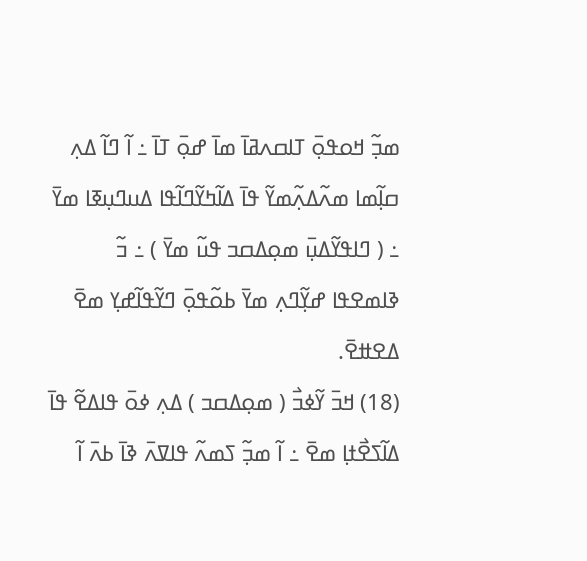ߘߏ߲߬ ߞߋߟߋ߲߫ ߠߊߛߍߥߊ߫ ߘߊ߫ ߝߋ߲߫ ߠߊ߫ ߸ ߊ߬ ߣߊ߬ ߡߍ߲ ߛߊ߲߬ߘߊ ߘߍ߬ߡߍ߲߬ߘߌ߬ ߟߊ߫ ߡߊ߬ߤߌ߬ߣߊ߬ߟߊ ߡߎߣߎ߲ߧߊ ߘߌ߫ ߸ ( ߣߊߟߌ߬ߡߎ߲߫ ߘߋ߲ߡߛߏ ߟߎ߬ ߘߌ߫ ) ߸ ߏ߬ ߢߊߘߐߟߊ ߝߌ߲߬ߣߍ߲ ߘߌ߫ ߕߋ߬ߟߋ߲߫ ߣߌ߬ߟߊ߬ߝߌ߲ ߘߐ߫ ߡߐߚߐ߫.
(18) ߞߏ߫ ߌ߬ߦߏ߯ ( ߘߋ߲ߡߛߏ ) ߡߍ߲ ߦߋ߫ ߟߊߡߐ߬ ߟߊ߫ ߡߊ߬ߖߐ߯ߙߊ߲ ߘߐ߫ ߸ ߊ߬ ߘߏ߲߬ ߖߘߍ߬ ߟߊߜߍ߫ ߢߊ߫ ߕߍ߫ ߊ߬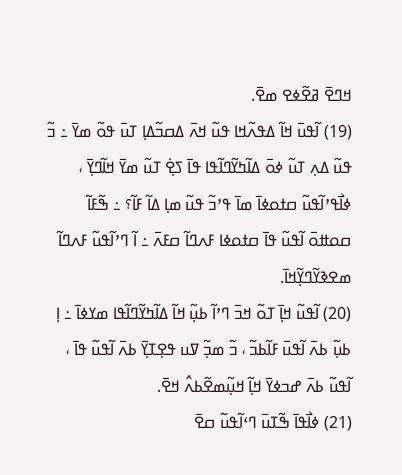ߞߣߐ߫ ߥߐ߬ߦߐ ߘߐ߫.
(19) ߊ߬ߟߎ߫ ߞߊ߬ ߡߟߍ߬ߞߊ ߟߎ߬ ߞߍ߫ ߡߛߏ߬ߡߊ߲ ߠߎ߫ ߟߋ߬ ߘߌ߫ ߸ ߏ߬ ߟߎ߬ ߡߍ߲ ߠߎ߬ ߦߋ߫ ߡߊ߬ߤߌ߬ߣߊ߬ߟߊ ߟߊ߫ ߖߐ߲߭ ߠߎ߬ ߘߌ߫ ߞߊ߬ߣߌ߲߫ ، ߦߊ߯ߟߴߊ߬ߟߎ߬ ߛߙߋߦߊ߫ ߘߊ߫ ߟߴߏ߬ ߟߎ߬ ߘߊ߲ ߡߊ߬ ߓߊ߬؟ ߸ ߒ߬ߓߊ߬ ߛߋߚߋ߫ ߊ߬ߟߎ߬ ߟߊ߫ ߛߙߋߦߊ ߓߍߣߊ߬ ߛߓߍ߫ ߸ ߊ߬ ߣߴߊ߬ߟߎ߬ ߓߍߣߊ߬ ߘߐߢߌ߬ߣߌ߲߬ߞߊ߫.
(20) ߊ߬ߟߎ߬ ߞߊ߲߫ ߠߋ߬ ߞߏ߫ ߣߴߊ߬ ߕߎ߲߬ ߞߊ߬ ߡߊ߬ߤߌ߬ߣߊ߬ߟߊ ߘߌߦߊ߫ ߸ ߊ߲ ߕߎ߲߬ ߕߍ߫ ߊ߬ߟߎ߫ ߓߊ߬ߕߏ߬ ، ߏ߬ ߘߏ߲߬ ߜߎ ߟߐ߲ߠߌ߲߫ ߕߍ߫ ߊ߬ߟߎ߬ ߟߊ߫ ، ߊ߬ߟߎ߬ ߕߍ߫ ߝߏߦߌ߫ ߞߊ߲߬ ߞߎ߲߬ߘߐ߬ߕߍ߮ ߞߐ߫.
(21) ߦߊ߯ߟߊ߫ ߒ߬ߠߎ߫ ߣߵߊ߬ߟߎ߬ ߛߐ߫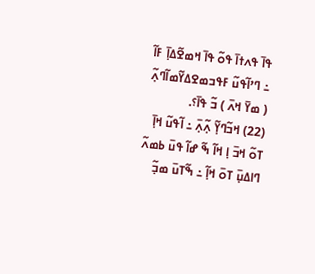ߟߊ߫ ߟߍߙߊ߫ ߟߋ߬ ߟߊ߫ ߞߘߐ߬ߡߊ߲߫ ߓߊ߬ ߸ ߣߴߊ߬ߟߎ߬ ߓߟߏߘߐߡߌ߬ߘߊ߬ߣߍ߲߬ ( ߘߌ߫ ߞߍ߫ ) ߏ߬ ߟߊ߫؟.
(22) ߞߏ߬ߣߌ߲߬ ߍ߲߬ߍ߲߫ ߸ ߊ߬ߟߎ߬ ߞߊ߲߫ ߠߋ߬ ߞߏ߫ ߊ߲ ߞߊ߬ ߒ߬ ߝߊ߬ ߟߎ߫ ߕߘߍ߬ ߣߊߡߎ߲߫ ߠߋ߫ ߞߊ߲߬ ߸ ߒ߬ߠߎ߫ ߘߏ߲߬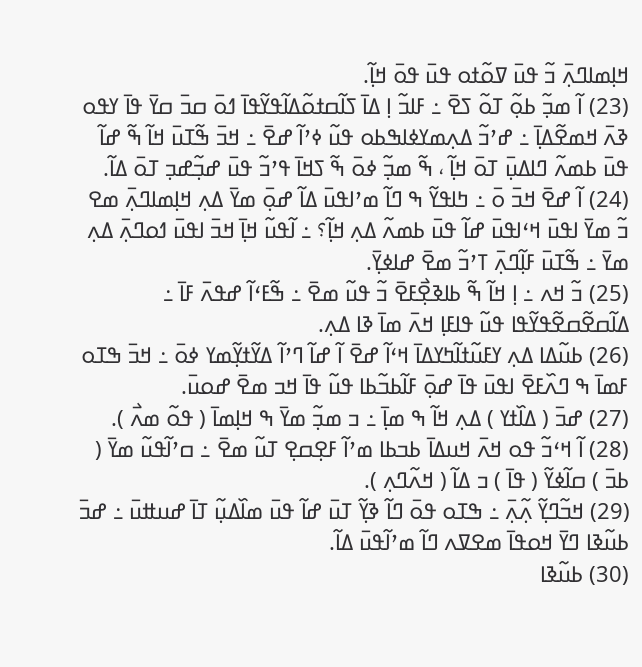ߞߊ߲ߘߊߣߍ߲߫ ߏ߬ ߟߎ߫ ߜߋ߬ߙߋ ߟߎ߫ ߟߋ߫ ߞߊ߲߬.
(23) ߊ߬ ߘߏ߲߬ ߕߋ߲߬ ߠߋ߬ ߖߐ߫ ߸ ߓߊߏ߬ ߊ߲ ߡߊ߫ ߖߊ߬ߛߙߋ߬ߡߊ߬ߟߌ߬ߟߊ߫ ߗߋ߫ ߛߏ߫ ߛߌ߫ ߟߊ߫ ߌߟߋ ߢߍ߫ ߞߘߐ߬ߡߊ߲߫ ߸ ߝߴߏ߬ ߡߍ߲ߘߌߦߊߒߕߋ ߟߎ߬ ߦߴߊ߬ ߝߐ߫ ߸ ߞߏ߫ ߒ߬ߠߎ߫ ߞߊ߬ ߒ߬ ߝߊ߬ ߟߎ߫ ߕߘߍ߬ ߣߊߡߎ߲߫ ߠߋ߫ ߞߊ߲߬ ، ߒ߬ ߘߏ߲߬ ߦߋ߫ ߒ߬ ߖߞߊ߫ ߟߴߏ߬ ߟߎ߫ ߝߏ߲߬ߝߏ߲ ߠߋ߫ ߡߊ߬.
(24) ߊ߬ ߝߐ߫ ߞߏ߫ ߋ߫ ߸ ߤߊߟߌ߬ ߒ ߣߊ߬ ߘߴߊߟߎ߫ ߡߊ߬ ߝߋ߲߫ ߘߌ߫ ߡߍ߲ ߞߊ߲ߘߊߣߍ߲߫ ߘߐ ߏ߬ ߘߌ߫ ߊߟߎ߫ ߞߵߊߟߎ߫ ߝߊ߬ ߟߎ߫ ߕߘߍ߬ ߡߍ߲ ߞߊ߲߬؟ ߸ ߊ߬ߟߎ߬ ߞߊ߲߫ ߞߏ߫ ߊߟߎ߫ ߗߋߣߍ߲߫ ߡߍ߲ ߘߌ߫ ߸ ߒ߬ߠߎ߫ ߓߊ߲߬ߣߍ߲߫ ߠߴߏ߬ ߘߐ߫ ߝߊߦߌ߲߫.
(25) ߏ߬ ߞߍ ߸ ߊ߲ ߞߊ߬ ߒ߬ ߕߊߢߐ߲߯ߓߐ߫ ߏ߬ ߟߎ߬ ߘߐ߫ ߸ ߒ߬ߓߵߊ߬ ߝߟߍ߫ ߓߊ߫ ߸ ߡߊ߬ߛߐ߬ߛߐ߬ߟߌ߬ߟߊ ߟߎ߬ ߟߊߓߊ߲ ߞߍ߫ ߘߊ߫ ߢߊ ߡߍ߲.
(26) ߕߎ߬ߡߊ ߡߍ߲ ߌߓߎ߬ߙߊ߬ߤߌߡߊ߫ ߞߵߊ߬ ߝߐ߫ ߊ߬ ߝߊ߬ ߣߴߊ߬ ߡߌ߬ߙߌ߲߬ߘߌ ߦߋ߫ ߸ ߞߏ߫ ߒߠߋ ߓߘߊ߫ ߒ ߣߍ߰ߓߐ߫ ߊߟߎ߫ ߟߊ߫ ߝߋ߲߫ ߓߊ߬ߕߏ߬ߕߊ ߟߎ߬ ߟߊ߫ ߞߏ ߘߐ߫ ߝߋߎ߫.
(27) ߝߏ߫ ( ߡߊ߰ߙߌ ) ߡߍ߲ ߞߊ߬ ߒ ߘߊ߲߫ ߸ ߏ ߘߏ߲߬ ߘߌ߫ ߒ ߞߊ߲ߘߊ߫ ( ߟߋ߬ ߘߍ߯ ).
(28) ߊ߬ ߞߵߏ߬ ߟߋ ߞߍ߫ ߞߎߡߊ߫ ߕߏߕߊ ߘߴߊ߬ ߓߐ߲ߛߐ߲ ߠߎ߬ ߘߐ߫ ߸ ߛߴߊ߬ߟߎ߬ ߘߌ߫ ( ߕߏ߫ ) ߛߊ߬ߦߌ߬ ( ߟߊ߫ ) ߏ ߡߊ߬ ( ߞߍ߬ߣߍ߲ ).
(29) ߞߏ߬ߣߌ߲߬ ߍ߲߬ߍ߲߫ ߸ ߒߠߋ ߟߋ߫ ߣߊ߬ ߢߌ߲߬ ߠߎ߫ ߝߊ߬ ߟߎ߫ ߘߊ߰ߡߎ߲߬ ߠߊ߫ ߝߎߚߎ߫ ߸ ߝߏ߫ ߕߎ߬ߢߊ ߣߌ߫ ߞߋߟߊ߫ ߘߐߜߍ ߣߊ߬ ߘߴߊ߬ߟߎ߫ ߡߊ߬.
(30) ߕߎ߬ߢߊ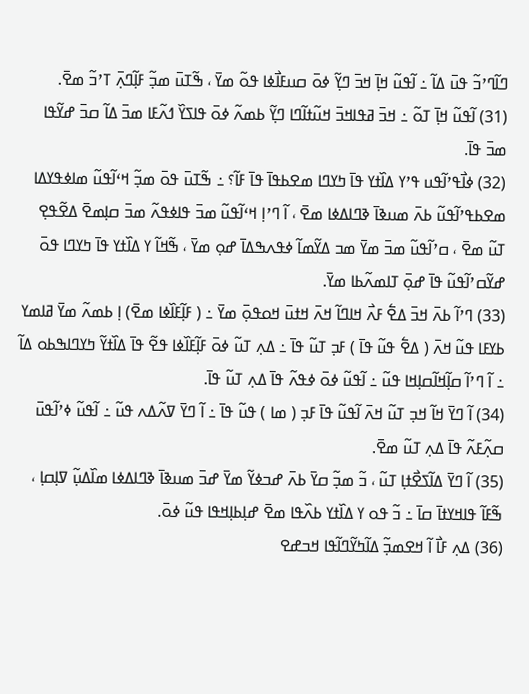ߣߊ߬ߣߴߏ߬ ߟߎ߫ ߡߊ߬ ߸ ߊ߬ߟߎ߬ ߞߊ߲߫ ߞߏ߫ ߣߌ߲߬ ߦߋ߫ ߛߎߓߊ߯ߦߊ ߟߋ߬ ߘߌ߫ ، ߒ߬ߠߎ߫ ߘߏ߲߬ ߓߊ߲߬ߣߍ߲߫ ߠߴߏ߬ ߘߐ߫.
(31) ߊ߬ߟߎ߬ ߞߊ߲߫ ߠߋ߬ ߸ ߞߏ߫ ߥߟߊߞߏ߫ ߞߎ߬ߙߊ߬ߣߊ ߣߌ߲߬ ߕߘߍ߬ ߦߋ߫ ߟߊߖߌ߰ ߗߍ߬ߓߊ ߘߏ߫ ߡߊ߬ ߛߏ߫ ߝߌ߬ߟߊ ߘߏ߫ ߟߊ߫.
(32) ߦߊ߯ߟߴߊ߬ߟߎ ߟߴߌ ߡߊ߰ߙߌ ߟߊ߫ ߤߌߣߊ ߘߐߕߟߊ߫ ߟߊ߫ ߓߊ߬؟ ߸ ߒ߬ߠߎ߫ ߟߋ߫ ߘߏ߲߬ ߞߵߊ߬ߟߎ߬ ߘߊߦߟߌߡߊ ߘߐߕߟߴߊ߬ߟߎ߬ ߕߍ߫ ߘߎߢߊ߫ ߢߣߊߡߦߊ ߘߐ߫ ، ߊ߬ ߣߴߊ߲ ߞߵߊ߬ߟߎ߬ ߘߏ߫ ߟߊߦߟߍ߬ ߘߏ߫ ߛߊ߲ߘߐ߫ ߡߐ߬ߟߐ߲ ߠߎ߬ ߘߐ߫ ، ߛߴߊ߬ߟߎ߬ ߘߏ߫ ߘߌ߫ ߘߏ ߡߌ߬ߘߊ߬ ߦߟߍߒߡߊ߫ ߝߋ߲ ߘߌ߫ ، ߒ߬ߞߊ߬ ߌ ߡߊ߰ߙߌ ߟߊ߫ ߤߌߣߊ ߟߋ߫ ߝߌ߬ߛߴߊ߬ߟߎ߬ ߟߊ߫ ߝߋ߲߫ ߠߊߘߍ߬ߕߊ ߘߌ߫.
(33) ߣߴߊ߬ ߕߍ߫ ߞߏ߫ ߡߐ߱ ߓߍ߯ ߞߊߣߊ߬ ߞߍ߫ ߞߙߎ߫ ߞߋߟߋ߲߫ ߘߌ߫ ߸ ( ߓߊ߲߬ߓߊ߰ߦߊ ߘߐ߫) ߊ߲ ߕߘߍ߬ ߘߌ߫ ߥߊߘߌ ߕߌߓߊ ߟߎ߬ ߞߍ߫ ( ߡߐ߱ ߟߎ߬ ߟߊ߫ ) ߓߏ߲ ߠߎ߬ ߟߊ߫ ߸ ߡߍ߲ ߠߎ߬ ߦߋ߫ ߓߊ߲߬ߓߊ߰ߦߊ ߟߐ߬ ߟߊ߫ ߡߊ߰ߙߌ߬ ߤߌߣߊߒߕߋ ߡߊ߬ ߸ ߊ߬ ߣߴߊ߬ ߛߊ߲߬ߞߊ߬ߛߊ߲ߞߊ ߟߎ߬ ߸ ߊ߬ߟߎ߬ ߦߋ߫ ߦߟߍ߬ ߟߊ߫ ߡߍ߲ ߠߎ߬ ߟߊ߫.
(34) ߊ߬ ߣߌ߫ ߞߊ߬ ߞߏ߲ ߠߎ߬ ߞߍ߫ ߊ߬ߟߎ߬ ߟߊ߫ ߓߏ߲ ( ߘߊ ) ߟߎ߬ ߟߊ߫ ߸ ߊ߬ ߣߌ߫ ߜߍ߬ߡߍ ߟߎ߬ ߸ ߊ߬ߟߎ߬ ߦߴߊ߬ߟߎ߫ ߛߍ߲߬ߓߍ߬ ߟߊ߫ ߡߍ߲ ߠߎ߬ ߘߐ߫.
(35) ߊ߬ ߣߌ߫ ߡߊ߬ߖߐ߯ߙߊ߲ ߠߎ߬ ، ߏ߬ ߘߏ߲߬ ߛߌ߫ ߕߍ߫ ߝߏߦߌ߬ ߘߌ߫ ߝߏ߫ ߘߎߢߊ߫ ߢߣߊߡߦߊ ߘߊ߰ߡߎ߲߬ ߜߊ߲ߛߊ߲ ، ߒ߬ߓߊ߬ ߟߊߞߌߙߊ߫ ߛߊ߫ ߸ ߏ߬ ߟߋ ߌ ߡߊ߰ߙߌ ߕߍ߰ߟߊ ߘߐ߫ ߝߊ߲ߕߊ߲ߞߟߊ ߟߎ߬ ߦߋ߫.
(36) ߡߍ߲ ߓߊ߯ ߊ߬ ߞߐߘߏ߲߬ ߡߊ߬ߤߌ߬ߣߊ߬ߟߊ ߞߏߝߐ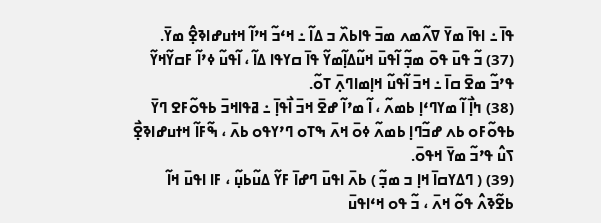ߟߊ߫ ߸ ߊߟߊ߫ ߘߌ߫ ߜߍ߬ߘߍ ߘߏ߫ ߟߊߕߍ߰ ߏ ߡߊ߬ ߸ ߞߵߏ߬ ߞߴߊ߬ ߞߙߎߝߊߢߐ߲߮ ߘߌ߫.
(37) ߏ߬ ߟߎ߫ ߟߋ߫ ߘߏ߲߬ ߊ߬ߟߎ߫ ߞߎ߬ߡߊ߲߬ߘߌ߬ ߟߊ߫ ߛߌߟߊ ߡߊ߬ ، ߊ߬ߟߎ߬ ߦߴߊ߬ ߓߛߌ߬ߞߌ߬ ߟߴߏ߬ ߘߐ߫ ߛߊ߫ ߸ ߞߏ߫ ߊ߬ߟߎ߬ ߞߊ߲ߘߊߣߍ߲߫ ߠߋ߬.
(38) ߤߊ߲߯ ߊ߬ ߘߌߣߵߊ߲ ߕߘߍ߬ ، ߊ߬ ߘߴߊ߬ ߝߐ߫ ߞߏ߫ ߊ߯ߟߊ߲߫ ߸ ߥߟߊߞߏ߫ ߕߟߋ߬ߓߐ ߣߌ߫ ߕߟߋ߬ߓߋ ߕߍ ߝߏ߬ߣߊ߲ ߕߘߍ߬ ߦߋ߫ ߞߍ߫ ߒߠߋ ߣߴߌߟߋ ߕߍ߫ ، ߒ߬ߓߊ߬ ߞߙߎߝߊߢߐ߲߯ ߖߎ߮ ߟߴߏ߬ ߘߌ߫ ߞߟߋ߫.
(39) ( ߣߡߌߛߊ߫ ߞߊ߲ ߏ ߘߏ߲߬ ) ߕߍ߫ ߊߟߎ߫ ߣߝߊ߫ ߓߌ߬ ߡߎ߬ߕߎ߲߬ ، ߓߊ ߊߟߎ߫ ߞߊ߬ ߕߐ߬ߢߍ߮ ߟߋ߬ ߞߍ߫ ، ߏ߬ ߟߋ ߞߵߊߟߎ߫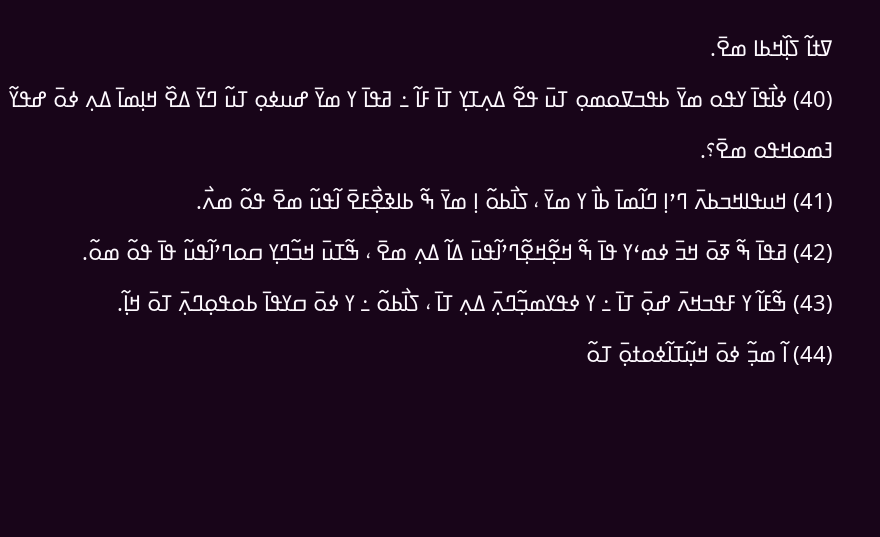ߜߙߊ߬ ߖߊ߲߰ߞߕߊ ߘߐ߫.
(40) ߦߊ߯ߟߊ߫ ߌߟߋ ߘߌ߫ ߕߟߏߜߋߘߋ߲ ߠߎ߫ ߟߐ߬ ߡߍ߲ߠߌ߲ ߠߊ߫ ߓߊ߬ ߸ ߥߟߊ߫ ߌ ߘߌ߫ ߝߎߦߋ߲ ߠߎ߬ ߣߌ߫ ߡߐ߰ ߞߊ߲ߘߊ߫ ߡߍ߲ ߦߋ߫ ߝߟߌ߬ ߔߘߋߞߟߋ ߘߐ߫؟.
(41) ߞߎߟߊߞߏߕߍ߫ ߣߴߊ߲ ߣߊ߬ߘߊ߫ ߕߊ߯ ߌ ߘߌ߫ ، ߖߊ߯ߕߋ߬ ߊ߲ ߘߌ߫ ߒ߬ ߕߊߢߐ߲߯ߓߐ߫ ߊ߬ߟߎ߬ ߘߐ߫ ߟߋ߬ ߘߍ߯.
(42) ߥߟߊ߫ ߒ߬ ߧߋ߫ ߞߏ߫ ߦߘߵߌ ߟߊ߫ ߒ߬ ߞߐ߲߬ߞߐ߲߬ߣߴߊ߬ߟߎ߫ ߡߊ߬ ߡߍ߲ ߘߐ߫ ، ߒ߬ߠߎ߫ ߞߏ߬ߣߌ߲ ߛߋߣߴߊ߬ߟߎ߬ ߟߊ߫ ߟߋ߬ ߘߋ߬.
(43) ߒ߬ߓߊ߬ ߌ ߓߟߏߞߍ߫ ߝߋ߲߫ ߠߊ߫ ߸ ߌ ߦߟߌߘߏ߲߬ߣߍ߲߫ ߡߍ߲ ߠߊ߫ ، ߖߊ߯ߕߋ߬ ߸ ߌ ߦߋ߫ ߛߌߟߊ߫ ߕߋߟߋ߲ߣߍ߲߫ ߠߋ߫ ߞߊ߲߬.
(44) ߊ߬ ߘߏ߲߬ ߦߋ߫ ߞߎ߲߬ߠߊ߬ߦߋߙߋ߲߫ ߠߋ߬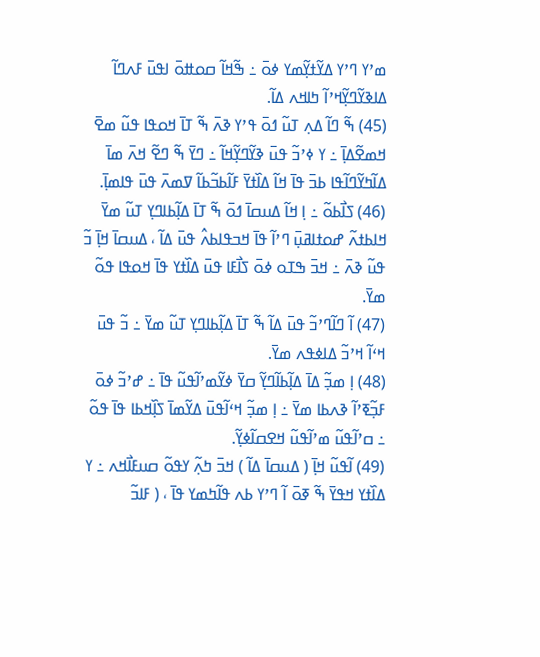ߘߴߌ ߣߴߌ ߡߌ߬ߙߌ߲߬ߘߌ ߦߋ߫ ߸ ߒ߬ߞߊ߬ ߛߋߚߋ߫ ߊߟߎ߫ ߓߍߣߊ߬ ߡߊߢߌ߬ߣߌ߲߬ߞߴߊ߬ ߤߊߞߍ ߡߊ߬.
(45) ߒ߬ ߣߊ߬ ߡߍ߲ ߠߎ߬ ߗߋ߫ ߟߴߌ ߢߍ߫ ߒ߬ ߠߊ߫ ߞߋߟߊ ߟߎ߬ ߘߐ߫ ߞߘߐ߬ߡߊ߲߫ ߸ ߌ ߦߴߏ߬ ߟߎ߫ ߢߌ߬ߣߌ߲߬ߞߊ߬ ߸ ߣߌ߫ ߒ߬ ߣߐ߬ ߞߍ߫ ߘߊ߫ ߡߊ߬ߤߌ߬ߣߊ߬ߟߊ ߕߏ߫ ߟߊ߫ ߞߊ߬ ߡߊ߰ߙߌ߫ ߓߊ߬ߕߏ߬ߕߊ߬ ߜߘߍ߫ ߟߎ߫ ߟߊߘߊ߲߫.
(46) ߖߊ߯ߕߋ߬ ߸ ߊ߲ ߞߊ߬ ߡߎߛߊ߫ ߗߋ߫ ߒ߬ ߠߊ߫ ߡߊ߲߬ߕߊߣߌ߲ ߠߎ߬ ߘߌ߫ ߞߊߕߙߍ߬ ߝߋߙߊߥߎ߲߫ ߣߴߊ߬ ߟߊ߫ ߞߏߟߊߕߍ߮ ߟߎ߫ ߡߊ߬ ، ߡߎߛߊ߫ ߞߊ߲߫ ߏ߬ ߟߎ߬ ߢߍ߫ ߸ ߞߏ߫ ߒߠߋ ߦߋ߫ ߖߊ߯ߓߊ ߟߎ߫ ߡߊ߰ߙߌ ߟߊ߫ ߞߋߟߊ ߟߋ߬ ߘߌ߫.
(47) ߊ߬ ߣߊ߬ߣߴߏ߬ ߟߎ߫ ߡߊ߬ ߒ߬ ߠߊ߫ ߡߊ߲߬ߕߊߣߌ߲ ߠߎ߬ ߘߌ߫ ߸ ߏ߬ ߟߎ߫ ߞߵߊ߬ ߞߴߏ߬ ߡߊߦߟߍ ߘߌ߫.
(48) ߊ߲ ߘߏ߲߬ ߡߊ߫ ߡߊ߲߬ߕߊ߬ߣߌ߲߬ ߛߌ߫ ߦߌ߬ߘߴߊ߬ߟߎ߬ ߟߊ߫ ߸ ߝߴߏ߬ ߦߋ߫ ߓߏ߲߬ߧߴߊ߬ ߢߍߕߊ ߘߌ߫ ߸ ߊ߲ ߘߏ߲߬ ߞߵߊ߬ߟߎ߫ ߡߌ߬ߘߊ߫ ߖߊ߲߰ߞߕߊ ߟߊ߫ ߟߋ߬ ߸ ߛߴߊ߬ߟߎ߬ ߘߴߊ߬ߟߎ߬ ߞߐߛߊ߬ߦߌ߲߬.
(49) ߊ߬ߟߎ߬ ߞߊ߲߫ ( ߡߎߛߊ߫ ߡߊ߬ ) ߞߏ߫ ߤߍ߲߬ ߌߟߋ߬ ߛߎߓߊ߯ߞߍ ߸ ߌ ߡߊ߰ߙߌ ߞߟߌ߫ ߒ߬ ߧߋ߫ ߊ߬ ߣߴߌ ߕߍ ߟߊ߬ߤߘߌ ߟߊ߫ ، ( ߓߊߏ߬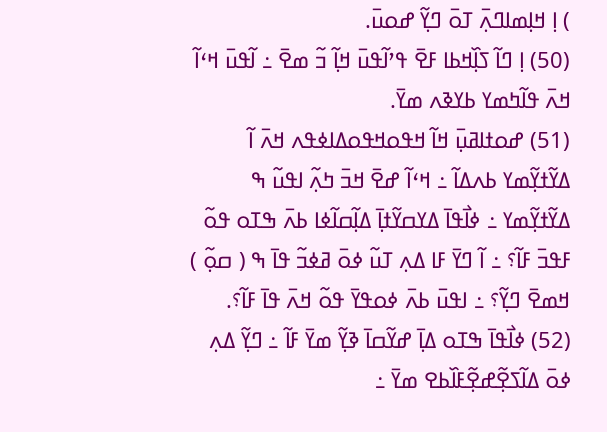) ߊ߲ ߞߊ߲ߘߊߣߍ߲߫ ߠߋ߫ ߣߌ߲߬ ߝߋߎ߫.
(50) ߊ߲ ߣߊ߬ ߖߊ߲߰ߞߕߊ ߓߐ߫ ߟߴߊ߬ߟߎ߫ ߞߊ߲߬ ߏ߬ ߘߐ߫ ߸ ߊ߬ߟߎ߫ ߞߵߊ߬ ߞߍ߫ ߟߊ߬ߤߘߌ ߕߌߢߍ ߘߌ߫.
(51) ߝߋߙߊߥߎ߲߫ ߞߊ߬ ߞߟߋߞߟߋߡߊߦߟߍ ߞߍ߫ ߊ߬ ߡߌ߬ߙߌ߲߬ߘߌ ߕߍߡߊ߬ ߸ ߞߵߊ߬ ߝߐ߫ ߞߏ߫ ߤߍ߲߬ ߊߟߎ߬ ߒ ߡߌ߬ߙߌ߲߬ߘߌ ߸ ߦߊ߯ߟߊ߫ ߡߌߛߌ߬ߙߊ߲߫ ߡߊ߲߬ߛߊ߬ߦߊ ߕߍ߫ ߒߠߋ ߟߋ߬ ߓߟߏ߫ ߓߊ߬؟ ߸ ߊ߬ ߣߌ߫ ߓߊ ߡߍ߲ ߠߎ߬ ߦߋ߫ ߥߦߏ߬ ߟߊ߫ ߒ ( ߛߋ߲߬ ) ߞߘߐ߫ ߣߌ߲߬؟ ߸ ߊߟߎ߫ ߕߍ߫ ߦߋߟߌ߫ ߟߋ߬ ߞߍ߫ ߟߊ߫ ߓߊ߬؟.
(52) ߦߊ߯ߟߊ߫ ߒߠߋ ߡߊ߲߫ ߝߌ߬ߛߊ߫ ߢߌ߲߬ ߘߌ߫ ߓߊ߬ ߸ ߣߌ߲߬ ߡߍ߲ ߦߋ߫ ߡߊ߬ߖߐ߲߬ߝߐ߲߬ߓߊ߰ߕߐ ߘߌ߫ ߸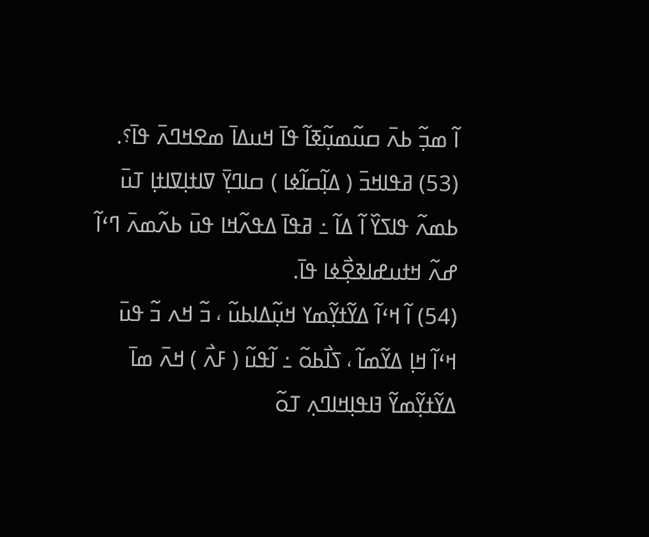ߊ߬ ߘߏ߲߬ ߕߍ߫ ߛߎ߬ߘߎ߲߬ߧߊ߬ ߟߊ߫ ߞߎߡߊ߫ ߘߐߞߣߍ߫ ߟߊ߫؟.
(53) ߥߟߊߞߏ߫ ( ߡߊ߲߬ߛߊ߬ߦߊ ) ߛߊߣߌ߲߫ ߜߊߙߊ߲ߜߊߙߊ߲ ߠߎ߫ ߕߘߍ߬ ߟߊߖߌ߰ ߊ߬ ߡߊ߬ ߸ ߥߟߊ߫ ߡߟߍ߬ߞߊ ߟߎ߫ ߕߍ߬ߘߍ߫ ߣߵߊ߬ ߝߍ߬ ߞߙߎߝߊߢߐ߲߯ߦߊ ߟߊ߫.
(54) ߊ߬ ߞߵߊ߬ ߡߌ߬ߙߌ߲߬ߘߌ ߞߎ߲߬ߡߊߕߎ߬ ، ߏ߬ ߞߍ ߏ߬ ߟߎ߫ ߞߵߊ߬ ߞߊ߲ ߡߌ߬ߘߊ߬ ، ߖߊ߯ߕߋ߬ ߸ ߊ߬ߟߎ߬ ( ߓߍ߯ ) ߞߍ߫ ߘߊ߫ ߡߌ߬ߙߌ߲߬ߘߌ߬ ߔߊߟߊ߲ߞߊߣߍ߲ ߠߋ߬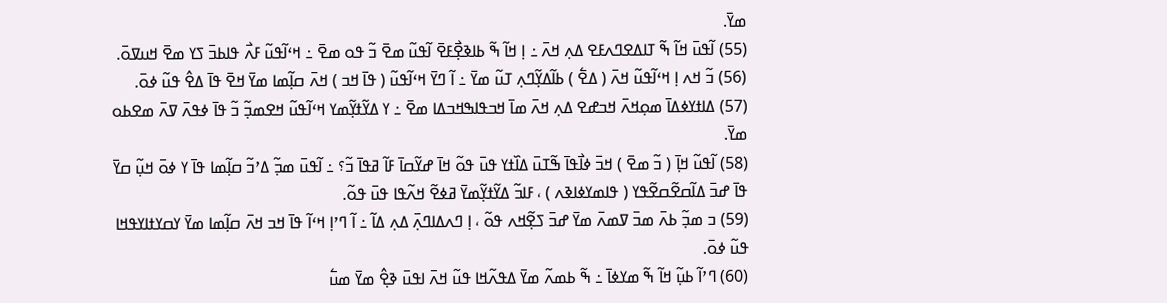ߘߌ߫.
(55) ߊ߬ߟߎ߫ ߞߊ߬ ߒ߬ ߠߊߡߐߣߍߓߐ ߡߍ߲ ߞߍ߫ ߸ ߊ߲ ߞߊ߬ ߒ߬ ߕߊߢߐ߲߯ߓߐ߫ ߊ߬ߟߎ߬ ߘߐ߫ ߏ߬ ߟߋ ߘߐ߫ ߸ ߞߵߊ߬ߟߎ߬ ߓߍ߯ ߟߊߕߏ߫ ߖߌ ߘߐ߫ ߞߎߜߋ߫.
(56) ߏ߬ ߞߍ ߊ߲ ߞߵߊ߬ߟߎ߬ ߞߍ߫ ( ߡߐ߱ ) ߕߊ߬ߡߌ߲߬ߣߍ߲ ߠߎ߬ ߘߌ߫ ߸ ߊ߬ ߣߌ߫ ߞߵߊ߬ߟߎ߬ ( ߟߊ߫ ߞߏ ) ߞߍ߫ ߛߊ߲߬ߘߊ ߘߌ߫ ߞߐ߫ ߟߊ߫ ߡߐ߮ ߟߎ߬ ߦߋ߫.
(57) ߡߊߙߌߦߡߊ߫ ߘߋ߲ߞߍ߫ ߞߏߝߐ ߡߍ߲ ߞߍ߫ ߘߊ߫ ߞߏߟߊߒߞߏߡߊ ߘߐ߫ ߸ ߌ ߡߌ߬ߙߌ߲߬ߘߌ ߞߵߊ߬ߟߎ߬ ߞߐߘߏ߲߬ ߏ߬ ߟߊ߫ ߦߟߍ߫ ߜߍ߫ ߘߐߕߋ ߘߌ߫.
(58) ߊ߬ߟߎ߬ ߞߊ߲߫ ( ߏ߬ ߘߐ߫ ) ߞߏ߫ ߦߊ߯ߟߊ߫ ߒ߬ߠߎ߫ ߡߊ߰ߙߌ ߟߎ߫ ߟߋ߬ ߞߊ߫ ߝߌ߬ߛߊ߫ ߓߊ߬ ߥߟߊ߫ ߏ߬؟ ߸ ߊ߬ߟߎ߫ ߘߏ߲߬ ߡߴߏ߬ ߛߊ߲߬ߘߊ ߟߊ߫ ߌ ߦߋ߫ ߞߎ߲߬ ߛߌ߫ ߟߊ߫ ߝߏ߫ ߡߊ߬ߛߐ߬ߛߐ߬ߟߌ ( ߟߊߘߌߦߊߢߍ ) ، ߓߊߏ߬ ߡߌ߬ߙߌ߲߬ߘߌ߫ ߥߦߐ߬ ߞߍ߬ߟߊ ߟߎ߫ ߟߋ߬.
(59) ߏ ߘߏ߲߬ ߕߍ߫ ߘߏ߫ ߜߘߍ߫ ߘߌ߫ ߝߏ߫ ߖߐ߲߬ߞߍ ߟߋ߬ ، ߊ߲ ߣߍߡߊߣߍ߲߫ ߡߍ߲ ߡߊ߬ ߸ ߊ߬ ߣߴߊ߲ ߞߵߊ߬ ߟߊ߫ ߞߏ ߞߍ߫ ߛߊ߲߬ߘߊ ߘߌ߫ ߌߛߌߙߊߌߟߞߊ ߟߎ߬ ߦߋ߫.
(60) ߣߴߊ߬ ߕߎ߲߬ ߞߊ߬ ߒ߬ ߘߌߦߊ߫ ߸ ߒ߬ ߕߘߍ߬ ߘߌ߫ ߡߟߍ߬ߞߊ ߟߎ߬ ߞߍ߫ ߊߟߎ߫ ߢߐ߲߮ ߘߌ߫ ߘߎ߱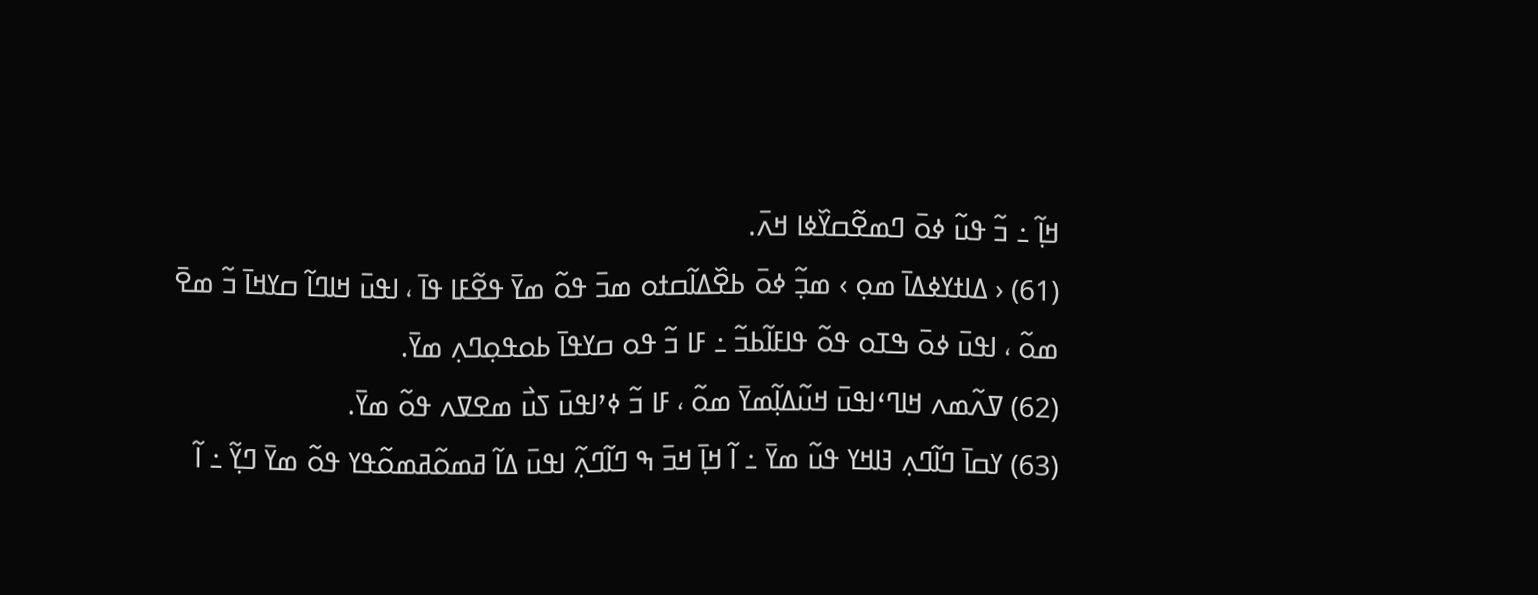ߞߊ߲߬ ߸ ߏ߬ ߟߎ߬ ߦߋ߫ ߣߘߐ߬ߛߌ߰ߦߊ ߞߍ߫.
(61) ‹ ߡߊߙߌߦߡߊ߫ ߘߋ߲ › ߘߏ߲߬ ߦߋ߫ ߕߐ߰ߡߊ߬ߛߙߋ ߘߏ߫ ߟߋ߬ ߘߌ߫ ߟߐ߬ߓߊ ߟߊ߫ ، ߊߟߎ߫ ߞߊߣߊ߬ ߛߌߞߊ߫ ߏ߬ ߘߐ߫ ߘߋ߬ ، ߊߟߎ߫ ߦߋ߫ ߒߠߋ ߟߋ߬ ߟߊߓߊ߬ߕߏ߬ ߸ ߓߊ ߏ߬ ߟߋ ߛߌߟߊ߫ ߕߋߟߋ߲ߣߍ߲ ߘߌ߫.
(62) ߜߍ߬ߘߍ ߞߊߣߵߊߟߎ߫ ߞߎ߬ߡߊ߲߬ߘߌ߫ ߘߋ߬ ، ߓߊ ߏ߬ ߦߴߊߟߎ߫ ߖߎ߯ ߘߐߜߍ ߟߋ߬ ߘߌ߫.
(63) ߌߛߊ߫ ߣߊ߬ߣߍ߲ ߔߊߞߌ ߟߎ߬ ߘߌ߫ ߸ ߊ߬ ߞߊ߲߫ ߞߏ߫ ߒ ߣߊ߬ߣߍ߲߬ ߊߟߎ߫ ߡߊ߬ ߥߘߋ߬ߥߘߋ߬ߟߌ ߟߋ߬ ߘߌ߫ ߣߌ߲߬ ߸ ߊ߬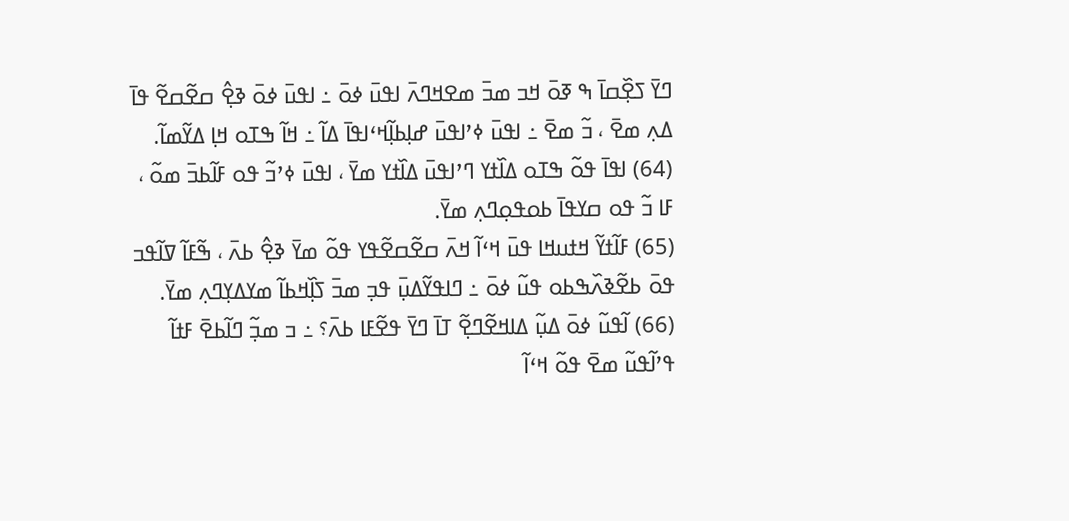ߣߌ߫ ߖߐ߲߰ߛߊ߫ ߒ ߧߋ߫ ߞߏ ߘߏ߫ ߘߐߞߣߍ߫ ߊߟߎ߫ ߦߋ߫ ߸ ߊߟߎ߫ ߦߋ߫ ߢߐ߲߮ ߛߐ߬ߛߐ߬ ߟߊ߫ ߡߍ߲ ߘߐ߫ ، ߏ߬ ߘߐ߫ ߸ ߊߟߎ߫ ߦߴߊߟߎ߫ ߝߊ߲ߕߊ߲߬ߞߵߊߟߊ߫ ߡߊ߬ ߸ ߞߊ߬ ߒߠߋ ߞߊ߲ ߡߌ߬ߘߊ߬.
(64) ߊߟߊ߫ ߟߋ߬ ߒߠߋ ߡߊ߰ߙߌ ߣߴߊߟߎ߫ ߡߊ߰ߙߌ ߘߌ߫ ، ߊߟߎ߫ ߦߴߏ߬ ߟߋ ߓߊ߬ߕߏ߫ ߘߋ߬ ، ߓߊ ߏ߬ ߟߋ ߛߌߟߊ߫ ߕߋߟߋ߲ߣߍ߲ ߘߌ߫.
(65) ߓߊ߬ߙߌ߬ ߞߙߎߞߊ ߟߎ߫ ߞߵߊ߬ ߞߍ߫ ߛߐ߬ߛߐ߬ߟߌ ߟߋ߬ ߘߌ߫ ߢߐ߲߮ ߕߍ߫ ، ߒ߬ߓߊ߬ ߜߊ߬ߟߏ ߟߋ߫ ߕߐ߬ߢߍ߰ߒߕߋ ߟߎ߬ ߦߋ߫ ߸ ߣߊߟߌ߬ߡߎ߲߫ ߟߏ߲ ߘߏ߫ ߖߊ߲߰ߞߕߊ߬ ߘߌߡߌ߲ߣߍ߲ ߘߌ߫.
(66) ߊ߬ߟߎ߬ ߦߋ߫ ߡߎ߲߬ ߡߊߞߐ߬ߣߐ߲߬ ߠߊ߫ ߣߌ߫ ߟߐ߬ߓߊ ߕߍ߫؟ ߸ ߏ ߘߏ߲߬ ߣߊ߬ߕߐ߫ ߓߙߊ߬ ߟߴߊ߬ߟߎ߬ ߘߐ߫ ߟߋ߬ ߞߵߊ߬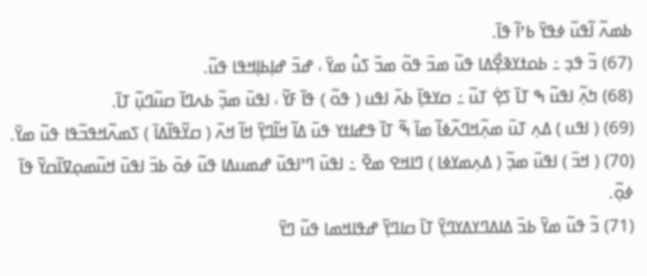ߕߘߍ߬ ߊ߬ߟߎ߬ ߦߟߌ߫ ߕߴߊ߬ ߟߊ߫.
(67) ߏ߬ ߟߏ߲ ߸ ߕߋߙߌߢߐ߲߯ߡߊ ߟߎ߬ ߘߏ߫ ߟߋ߬ ߘߏ߫ ߖߎ߮ ߘߌ߫ ، ߝߏ߫ ߝߊ߲ߕߊ߲ߞߟߊ ߟߎ߬.
(68) ߤߍ߲߬ ߊߟߎ߬ ߒ ߠߊ߫ ߖߐ߲߭ ߠߎ߬ ߸ ߛߌߟߊ߲߫ ߕߍ߫ ߊߟߎ ( ߟߋ߬ ) ߟߊ߫ ߓߌ߬ ، ߊߟߎ߫ ߘߏ߲߬ ߕߍߣߊ߫ ߛߎ߬ߣߎ߲߬ ߠߊ߫.
(69) ( ߊߟߎ ) ߡߍ߲ ߠߎ߫ ߘߍ߲߬ߞߣߍ߬ߦߊ߬ ߘߊ߫ ߒ߬ ߠߊ߫ ߟߝߊߙߌ ߟߎ߫ ߡߊ߬ ߞߊ߬ߣߌ߲߫ ߞߊ߬ ߞߍ߫ ( ߛߌ߬ߟߊ߬ߡߊ߫ ) ߖߘߍ߬ߞߟߏ߬ߟߊ ߟߎ߬ ߘߌ߫.
(70) ( ߞߏ߫ ) ߊߟߎ߫ ߘߏ߲߬ ( ߡߍ߲ߘߌߦߊ ) ߣߊߞߐ ߘߐ߫ ߸ ߊߟߎ߫ ߣߴߊߟߎ߫ ߝߘߎߡߊ ߟߎ߬ ߦߋ߫ ߕߏ߫ ߊߟߎ߫ ߞߎ߬ߘߋ߲ߜߊ߬ߛߌ߬ ߟߊ߫ ߦߋ߲߬.
(71) ߏ߬ ߟߎ߬ ߘߌ߫ ߕߏ߫ ߡߊߡߣߌߡߌߣߌ߲߫ ߠߊ߫ ߛߊߣߌ߲߫ ߝߟߊߞߘߊ ߟߎ߬ ߣߌ߫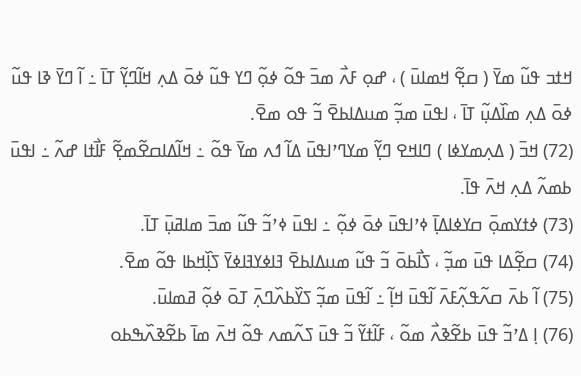ߞߙߏ ߟߎ߬ ߘߌ߫ ( ߛߐ߲߬ ߞߘߊߎ߫ ) ، ߝߋ߲ ߓߍ߯ ߘߏ߫ ߟߋ߬ ߦߋ߲߬ ߣߌ ߟߎ߬ ߦߋ߫ ߡߍ߲ ߞߊ߬ߣߌ߲߬ ߠߊ߫ ߸ ߊ߬ ߣߌ߫ ߢߊ ߟߎ߬ ߦߋ߫ ߡߍ߲ ߘߊ߰ߡߎ߲߬ ߠߊ߫ ، ߊߟߎ߫ ߘߏ߲߬ ߘߎߡߊߕߐ߫ ߏ߬ ߟߋ ߘߐ߫.
(72) ߞߏ߫ ( ߡߍ߲ߘߌߦߊ ) ߣߊߞߐ ߣߌ߲߬ ߘߌߣߴߊߟߎ߫ ߡߊ߬ ߗߍ ߘߌ߫ ߟߋ߬ ߸ ߞߊ߬ߡߊߛߐ߬ߘߐ߲߬ ߓߊ߯ߙߊ ߝߍ߬ ߸ ߊߟߎ߫ ߕߘߍ߬ ߡߍ߲ ߞߍ߫ ߟߊ߫.
(73) ߦߙߌߘߋ߲߫ ߛߌߦߊߡߊ߲߫ ߦߴߊߟߎ߫ ߦߋ߫ ߦߋ߲߬ ߸ ߊߟߎ߫ ߦߴߏ߬ ߟߎ߬ ߘߏ߫ ߘߊߥߎ߲߫ ߠߊ߫.
(74) ߛߐ߲߬ߡߊ ߟߎ߫ ߘߏ߲߬ ، ߖߊ߯ߕߋ߫ ߏ߬ ߟߎ߬ ߘߎߡߊߕߐ߫ ߔߊߦߌߔߊߦߌ߫ ߖߊ߲߰ߞߕߊ ߟߋ߬ ߘߐ߫.
(75) ߊ߬ ߕߍ߫ ߛߍ߬ߟߍ߲߬ߓߍ߫ ߊ߬ߟߎ߫ ߞߊ߲߬ ߸ ߊ߬ߟߎ߫ ߘߏ߲߬ ߖߌ߰ߕߍ߰ߣߍ߲߫ ߠߋ߫ ߦߋ߲߬ ߥߘߊߎ߫.
(76) ߊ߲ ߡߴߏ߬ ߟߎ߫ ߕߐ߬ߢߍ߯ ߘߋ߬ ، ߓߊ߬ߙߌ߬ ߏ߬ ߟߎ߫ ߖߍ߬ߘߍ ߟߋ߬ ߞߍ߫ ߘߊ߫ ߕߐ߬ߢߍ߰ߒߕߋ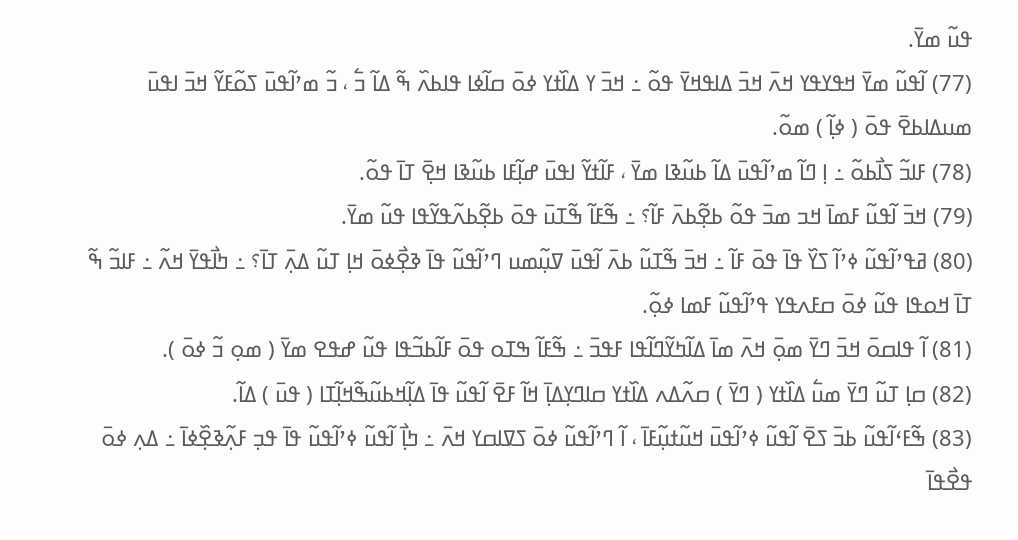ߟߎ߬ ߘߌ߫.
(77) ߊ߬ߟߎ߬ ߘߌ߫ ߞߟߌߟߌ ߞߍ߫ ߞߏ߫ ߡߊߟߞߌ߫ ߟߋ߬ ߸ ߞߏ߫ ߌ ߡߊ߰ߙߌ ߦߋ߫ ߛߊ߬ߦߊ ߟߊߕߍ߰ ߒ߬ ߡߊ߬ ߏ߱ ، ߏ߬ ߘߴߊ߬ߟߎ߫ ߖߋ߬ߓߌ߬ ߞߏ߫ ߊߟߎ߫ ߘߎߡߊߕߐ߫ ߟߋ߫ ( ߦߊ߲߬ ) ߘߋ߬.
(78) ߓߊߏ߬ ߖߊ߯ߕߋ߬ ߸ ߊ߲ ߣߊ߬ ߘߴߊ߬ߟߎ߫ ߡߊ߬ ߕߎ߬ߢߊ ߘߌ߫ ، ߓߊ߬ߙߌ߬ ߊߟߎ߫ ߝߊ߲߬ߓߊ ߕߎ߬ߢߊ ߞߐ߲߫ ߠߊ߫ ߟߋ߬.
(79) ߞߏ߫ ߊ߬ߟߎ߬ ߓߘߊ߫ ߞߏ ߘߏ߫ ߟߋ߬ ߕߐ߲߬ߕߍ߫ ߓߊ߬؟ ߸ ߒ߬ߓߊ߬ ߒ߬ߠߎ߫ ߟߋ߫ ߕߐ߲߬ߕߍ߬ߟߌ߬ߟߊ ߟߎ߬ ߘߌ߫.
(80) ߥߟߴߊ߬ߟߎ߬ ߦߴߊ߬ ߖߌ߰ ߟߊ߫ ߟߋ߫ ߓߊ߬ ߸ ߞߏ߫ ߒ߬ߠߎ߬ ߕߍ߫ ߊ߬ߟߎ߫ ߜߎ߲߬ߘߎ ߣߴߊ߬ߟߎ߬ ߟߊ߫ ߢߐ߲߯ߦߋ߫ ߞߊ߲ ߠߎ߬ ߡߍ߲߫ ߠߊ߫؟ ߸ ߤߊ߯ߟߌ߫ ߞߍ߬ ߸ ߓߊߏ߬ ߒ߬ ߠߊ߫ ߞߋߟߊ ߟߎ߬ ߦߋ߫ ߛߓߍߟߌ ߟߴߊ߬ߟߎ߬ ߓߘߊ ߦߋ߲߬.
(81) ߊ߬ ߟߊߛߋ߫ ߞߏ߫ ߣߌ߫ ߘߋ߲߫ ߞߍ߫ ߘߊ߫ ߡߊ߬ߤߌ߬ߣߊ߬ߟߊ ߓߟߏ߫ ߸ ߒ߬ߓߊ߬ ߒߠߋ ߟߋ߫ ߓߊ߬ߕߏ߬ߟߊ ߟߎ߬ ߝߟߐ ߘߌ߫ ( ߘߋ߲ ߏ߬ ߦߋ߫ ).
(82) ߛߊ߲ ߠߎ߬ ߣߌ߫ ߘߎ߱ ߡߊ߰ߙߌ ( ߣߌ߫ ) ߛߍ߬ߡߍ ߡߊ߰ߙߌ ߛߊߣߌ߲ߡߊ߲߫ ߞߊ߬ ߓߐ߫ ߊ߬ߟߎ߬ ߟߊ߫ ߡߊ߲߬ߞߕߎ߬ߒ߬ߞߊ߲߬ߠߊ ( ߟߎ߫ ) ߡߊ߬.
(83) ߒ߬ߓߵߊ߬ߟߎ߬ ߕߏ߫ ߖߐ߫ ߊ߬ߟߎ߬ ߦߴߊ߬ߟߎ߫ ߞߎ߬ߙߎ߲߬ߓߊ߫ ، ߊ߬ ߣߴߊ߬ߟߎ߬ ߦߋ߫ ߖߜߊߛߌ ߞߍ߫ ߸ ߤߊ߲߯ ߊ߬ߟߎ߬ ߦߴߊ߬ߟߎ߬ ߟߊ߫ ߟߏ߲ ߓߍ߲߬ߢߐ߲߰ߦߊ߫ ߸ ߡߍ߲ ߦߋ߫ ߟߐ߯ߟߊ߫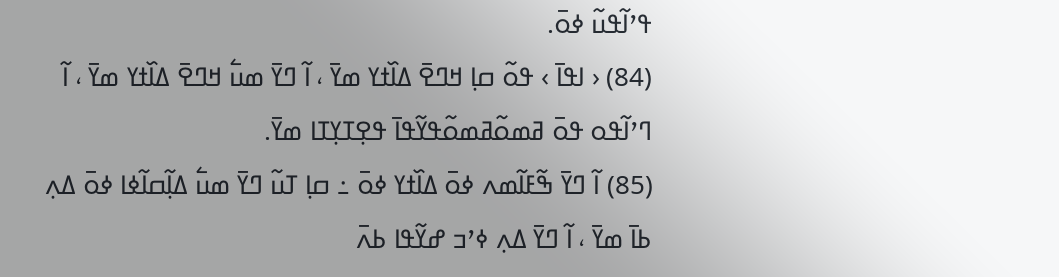ߟߴߊ߬ߟߎ߬ ߦߋ߫.
(84) ‹ ߊߟߊ߫ › ߟߋ߬ ߛߊ߲ ߞߣߐ߫ ߡߊ߰ߙߌ ߘߌ߫ ، ߊ߬ ߣߌ߫ ߘߎ߱ ߞߣߐ߫ ߡߊ߰ߙߌ ߘߌ߫ ، ߊ߬ ߣߴߊ߬ߟߋ ߟߋ߫ ߥߘߋ߬ߥߘߋ߬ߟߌ߬ߟߊ߫ ߟߐ߲ߠߌ߲ߠߊ ߘߌ߫.
(85) ߊ߬ ߣߌ߫ ߒ߬ߓߊ߬ߘߍ ߦߋ߫ ߡߊ߰ߙߌ ߦߋ߫ ߸ ߛߊ߲ ߠߎ߬ ߣߌ߫ ߘߎ߱ ߡߊ߲߬ߛߊ߬ߦߊ ߦߋ߫ ߡߍ߲ ߕߊ߫ ߘߌ߫ ، ߊ߬ ߣߌ߫ ߡߍ߲ ߦߴߏ ߝߌ߬ߟߊ ߕߍ߫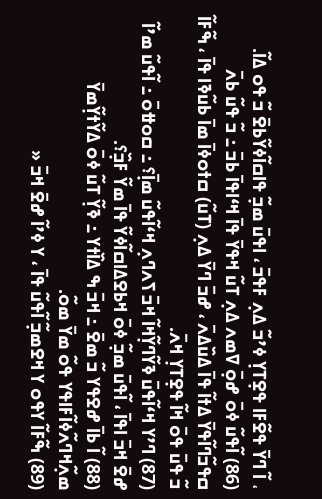، ߊ߬ ߣߌ߫ ߟߐ߬ߓߊ ߟߐ߲ߠߌ߲ ߦߴߏ߬ ߡߍ߲ ߓߟߏ߫ ، ߊߟߎ߫ ߘߏ߲߬ ߟߊߛߊ߬ߦߌ߬ߕߐ߫ ߏ߬ ߟߋ ߡߊ߬.
(86) ߊ߬ߟߎ߬ ߦߋ߫ ߝߋ߲߫ ߜߘߍ ߡߍ߲ ߠߎ߬ ߞߟߌ߫ ߟߊ߫ ߞߵߊߟߊ߫ ߕߏ߫ ߸ ߏ߬ ߟߎ߬ ߕߍ߫ ߛߟߏ߬ߣߊ߬ߟߌ߫ ߡߙߊ߬ ߟߊ߫ ߡߎ߰ߡߍ߫ ، ߝߏ߫ ߣߌ߫ ߡߍ߲ (ߠߎ߬) ߛߙߋߦߊ߫ ߘߊ߫ ߕߎ߬ߢߊ ߟߊ߫ ، ߒ߬ߓߊ߬ ߏ߬ ߟߎ߫ ߟߋ߫ ߞߊ߬ ߟߐ߲ߠߌ߲ ߞߍ߫.
(87) ߣߴߌ ߞߵߊ߬ߟߎ߫ ߢߌ߬ߣߌ߲߬ߞߊ߬ ߞߏ߫ ߖߍߣߍ߲ ߞߵߊ߬ߟߎ߬ ߘߊ߲߫؟ ߸ ߛߋߚߋ߫ ߸ ߊ߬ߟߎ߬ ߘߴߊ߬ ߝߐ߫ ߞߏ߫ ߊߟߊ߫ ، ߊ߬ߟߎ߫ ߘߏ߲߬ ߦߋ߫ ߞߕߐߡߊߛߊ߬ߦߌ߬ ߟߊ߫ ߘߌ߬ ߓߏ߲߰؟.
(88) ߊ߬ ߕߊ߫ ߝߐߟߌ ߏ߬ ߘߐ߫ ߸ ߞߏ߫ ߒ ߡߊ߰ߙߌ ߸ ߢߌ߲߬ ߠߎ߬ ߦߋ߫ ߡߌ߬ߙߌ߲߬ߘߌ߫ ߘߍ߲߬ߞߣߍ߬ߦߊ߬ߓߊߟߌ ߟߋ߬ ߘߌ߫ ߘߋ߬.
(89) ߒ߬ߓߊ߬ ߌߟߋ ߌ ߞߐߘߏ߲߬ ߊ߬ߟߎ߬ ߟߊ߫ ، ߌ ߦߴߊ߬ ߝߐ߫ ߞߏ߫ «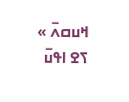ߞߎߛߍ߫ » ߖߐ ߊߟߎ߫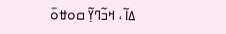ߡߊ߬ ، ߞߏ߬ߣߌ߲߬ ߛߋߚߋ߫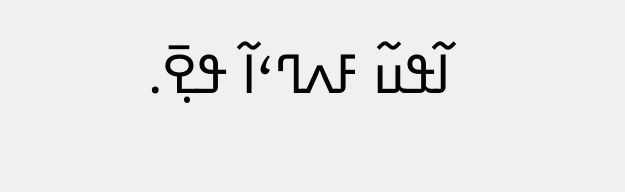ߊ߬ߟߎ߬ ߓߍߣߵߊ߬ ߟߐ߲߫.